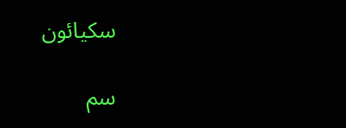سکيائ‍ون

سم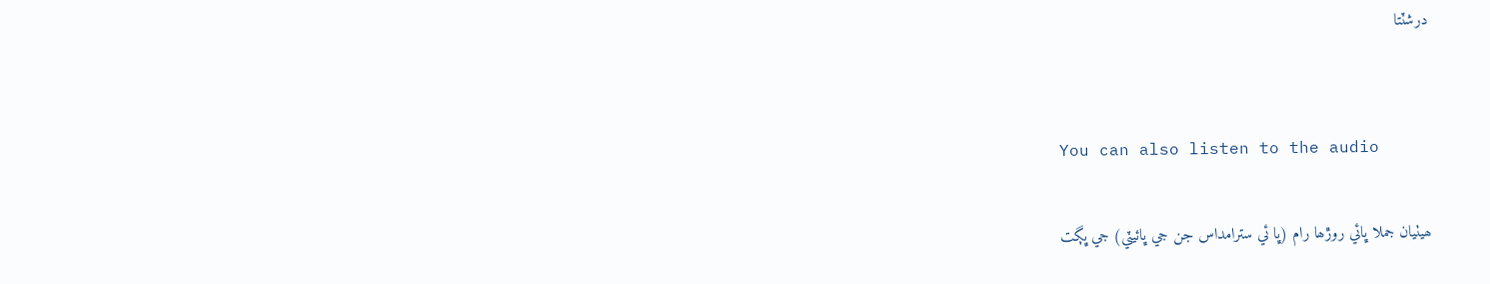درشٽتا


You can also listen to the audio

ھيٺيان جملا ڀائي روڙھا رام (ڀا ئي سترامداس جن جي ڀائ‍يٽي) جي ڀڳت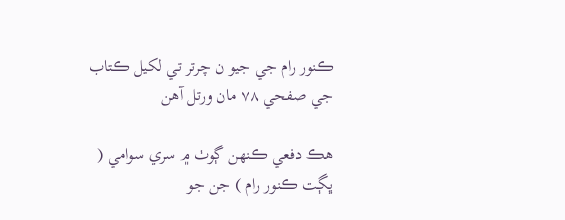ڪنور رام جي جيو ن چرتر تي لکيل ڪتاب جي صفحي ٧٨ مان ورتل آھن

هڪ دفعي ڪنهن ڳوٺ ۾ سري سوامي ( ڀڳت ڪنور رام ) جن جو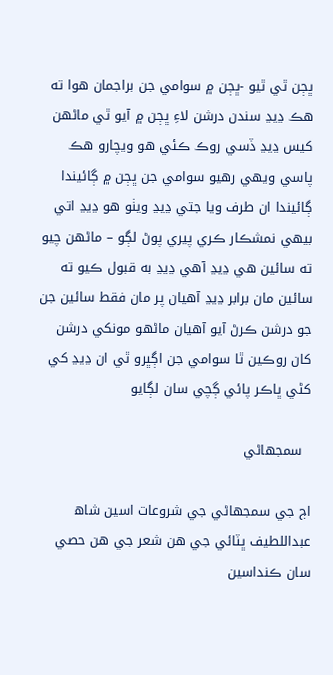ڀڄن ٿي ٿيو -ڀڄن ۾ سوامي جن براجمان هوا ت‍ه هڪ ڍيڍ سندن درشن لاءِ ڀڄن ۾ آيو ٿي ماڻهن کيس ڍيڍ ڏسي روڪ ڪئي هو ويچارو هڪ پاسي ويهي رهيو سوامي جن ڀڄن ۾ ڳائيندا ڳائيندا ان طرف ويا جتي ڍيڍ ويٺو هو ڍيڍ اتي بيهي نمشڪار ڪري پيري پوڻ لڳو – ماڻهن چيو ت‍ه سائين هي ڍيڍ آهي ڍيڍ ب‍ه قبول ڪيو ت‍ه سائين مان برابر ڍيڍ آهيان پر مان فقط سائين جن جو درشن ڪرڻ آيو آهيان ماڻهو مونکي درشن کان روڪين ٿا سوامي جن اڳڀرو ٿي ان ڍيڍ کي کڻي ڀاڪر پائي ڳچي سان لڳايو

  سمجهاڻي

اڄ جي سمجهاڻي جي شروعات اسين شاھ عبداللطيف ڀٽائي جي هن شعر جي هن حصي سان ڪنداسين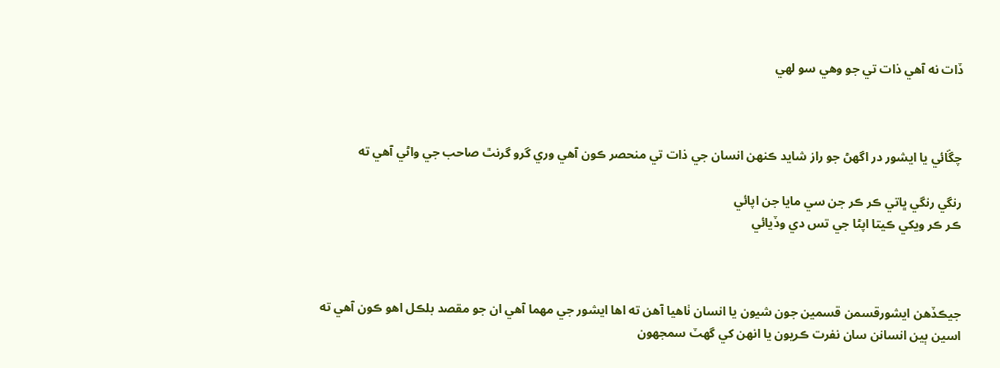ڏات ن‍ه آهي ذات تي جو وهي سو لهي



چڱائي يا ايشور در اگهڻ جو راز شايد ڪنهن انسان جي ذات تي منحصر ڪون آهي وري گرو گرنٿ صاحب جي واڻي آهي ت‍ه

رنگي رنگي ڀاتي ڪر ڪر جن سي مايا جن اپائي
ڪر ڪر ويکي ڪيتا اپڻا جي تس دي وڏيائي



جيڪڏهن ايشورقسمن قسمين جون شيون يا انسان ٺاهيا آهن ت‍ه اها ايشور جي مهما آهي ان جو مقصد بلڪل اهو ڪون آهي ت‍ه اسين ٻين انسانن سان نفرت ڪريون يا انهن کي گهٽ سمجهون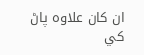ان کان علاوه پاڻ کي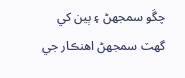چڱو سمجهڻ ۽ ٻين کي گهٽ سمجهڻ اهنڪار جي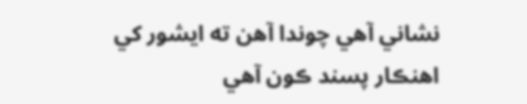نشاني آهي چوندا آهن ت‍ه ايشور کي اهنڪار پسند ڪون آهي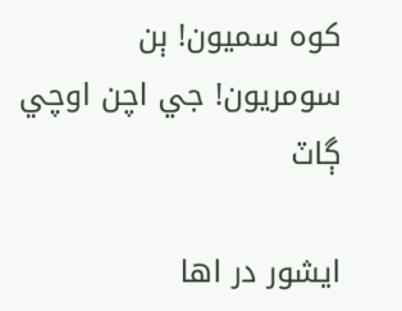کوه سميون! ٻن سومريون! جي اچن اوچي ڳاٽ

ايشور در اها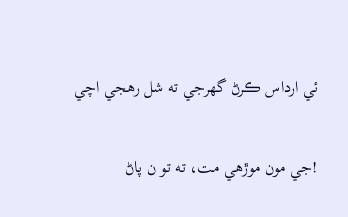ئي ارداس ڪرڻ گهرجي ت‍ه شل رهجي اچي

!جي مون موڙهي مت، ت‍ه تو ن پاڻ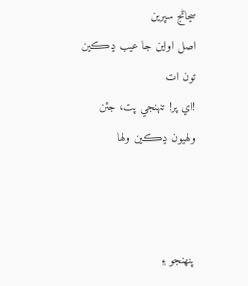سڃاڻج سپرين
اصل اواين جا عيب ڍڪين تون ات
!اي پر! تنهنجي پت، ج‍ئن ولهيون ڍڪين ولها



پنھنجو ۽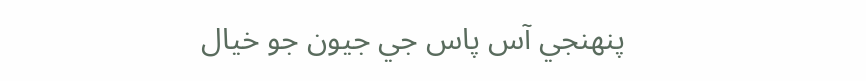پنھنجي آس پاس جي جيون جو خيال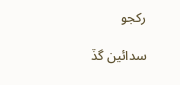رکجو

سدائ‍ين گڏ